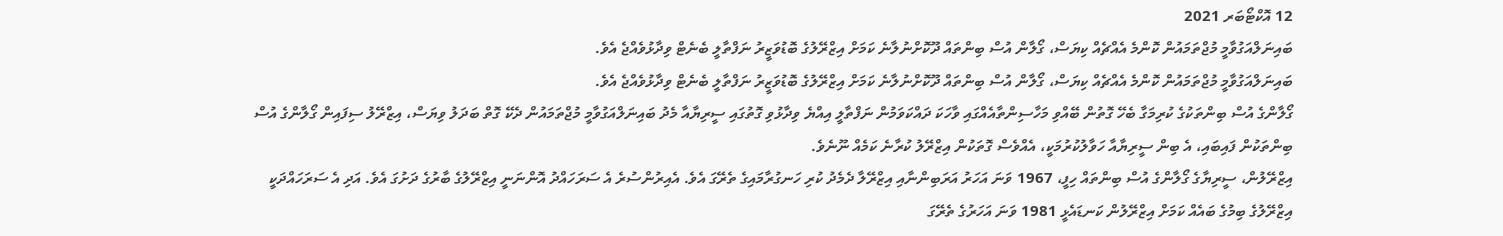12 އޮކްޓޯބަރ 2021
ބައިނަލްއަގުވާމީ މުޖްތަމައުން ކޮންމެ އެއްޗެއް ކިޔަސް، ގޯލާން އުސް ބިންތައް ދޫކޮށްނުލާނެ ކަމަށް އިޒްރޭލުގެ ބޮޑުވަޒީރު ނަފްތާލީ ބެނެޓް ވިދާޅުވެއްޖެ އެވެ.
ބައިނަލްއަގުވާމީ މުޖްތަމައުން ކޮންމެ އެއްޗެއް ކިޔަސް، ގޯލާން އުސް ބިންތައް ދޫކޮށްނުލާނެ ކަމަށް އިޒްރޭލުގެ ބޮޑުވަޒީރު ނަފްތާލީ ބެނެޓް ވިދާޅުވެއްޖެ އެވެ.
ގޯލާންގެ އުސް ބިންތަކުގެ ކުރިމަގާ ބެހޭ ގޮތުން ބޭއްވި މަހާސިންތާއެއްގައި ވާހަކަ ދައްކަވަމުން ނަފްތާލީ އިއްޔެ ވިދާޅުވި ގޮތުގައި ސީރިޔާއާ މެދު ބައިނަލްއަގުވާމީ މުޖްތަމައުން ދެކޭ ގޮތް ބަދަލު ވިޔަސް، އިޒްރޭލު ސިފައިން ގޯލާންގެ އުސް ބިންތަކުން ފައިބައި، އެ ބިން ސީރިޔާއާ ހަވާލުކުރުމަކީ، އެއްވެސް ގޮތަކުން އިޒްރޭލު ކުރާނެ ކަމެއް ނޫނެވެ.
އިޒްރޭލުން، ސީރިޔާގެ ގޯލާންގެ އުސް ބިންތައް ހިފީ، 1967 ވަނަ އަހަރު އަރަބިންނާއި އިޒްރޭލާ ދެމެދު ކުރި ހަނގުރާމައިގެ ތެރޭގަ އެވެ. އެއިރުންސުރެ އެ ސަރަހައްދު އޮންނަނީ އިޒްރޭލުގެ ބާރުގެ ދަށުގަ އެވެ. އަދި އެ ސަރަހައްދަކީ އިޒްރޭލުގެ ބިމުގެ ބައެއް ކަމަށް އިޒްރޭލުން ކަނޑައެޅީ 1981 ވަނަ އަހަރުގެ ތެރޭގަ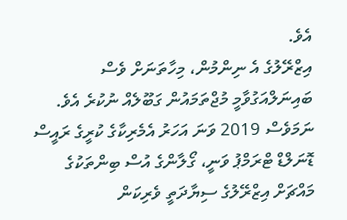އެވެ.
އިޒްރޭލުގެ އެ ނިންމުން، މިހާތަނަށް ވެސް ބައިނަލްއަގުވާމީ މުޖްތަމައުން ގަބޫލެއް ނުކުރެ އެވެ. ނަމަވެސް 2019 ވަނަ އަހަރު އެމެރިކާގެ ކުރީގެ ރައީސް ޑޮނަލްޑް ޓްރަމްޕު ވަނީ، ގޯލާންގެ އުސް ބިންތަކުގެ މައްޗަށް އިޒްރޭލުގެ ސިޔާދަތީ ވެރިކަން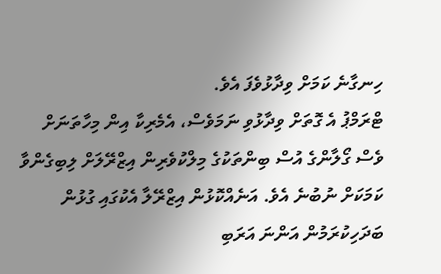ހިނގާނެ ކަމަށް ވިދާޅުވެފަ އެވެ.
ޓްރަމްޕު އެ ގޮތަށް ވިދާޅުވި ނަމަވެސް، އެމެރިކާ އިން މިހާތަނަށް ވެސް ގޯލާންގެ އުސް ބިންތަކުގެ މިލްކުވެރިން އިޒްރޭލަށް ލިބިގެންވާ ކަމަކަށް ނުބުނެ އެވެ. އަނެއްކޮޅުން އިޒްރޭލާ އެކުގައި ގުޅުން ބަދަހިކުރަމުން އަންނަ އަރަބި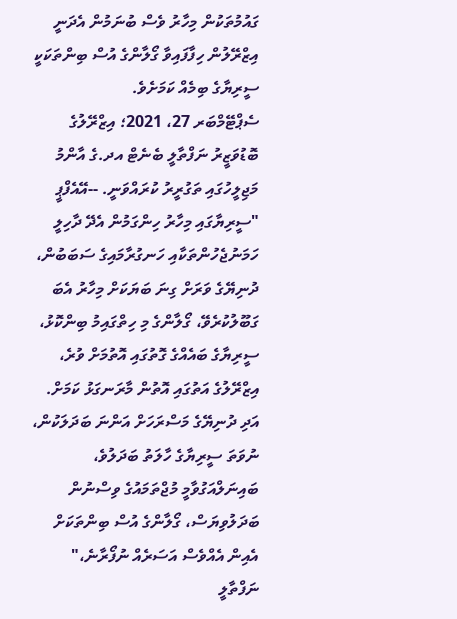ގައުމުތަކުން މިހާރު ވެސް ބުނަމުން އެދަނީ އިޒްރޭލުން ހިފާފައިވާ ގޯލާންގެ އުސް ބިންތަކަކީ ސީރިޔާގެ ބިމެއް ކަމަށެވެ.
ސެޕްޓޭމްބަރ 27، 2021؛ އިޒްރޭލުގެ ބޮޑުވަޒީރު ނަފްތާލީ ބެނެޓް އދ.ގެ އާންމު މަޖިލީހުގައި ތަގުރީރު ކުރައްވަނީ. --އޭއެފްޕީ
"ސީރިޔާގައި މިހާރު ހިންގަމުން އެދޭ ދާހިލީ ހަމަނުޖެހުންތަކާއި ހަނގުރާމައިގެ ސަބަބުން، ދުނިޔޭގެ ވަރަށް ގިނަ ބަޔަކަށް މިހާރު އެބަ ގަބޫލުކުރެވޭ، ގޯލާންގެ މި ހިތްގައިމު ބިންކޮޅު، ސީރިޔާގެ ބައެއްގެ ގޮތުގައި އޮތުމަށް ވުރެ، އިޒްރޭލުގެ އަތުގައި އޮތުން މާރަނގަޅު ކަމަށް. އަދި ދުނިޔޭގެ މަސްރަހަށް އަންނަ ބަދަލަކުން، ނުވަތަ ސީރިޔާގެ ހާލަތު ބަދަލުވެ، ބައިނަލްއަގުވާމީ މުޖްތަމައުގެ ވިސްނުން ބަދަލުވިޔަސް، ގޯލާންގެ އުސް ބިންތަކަށް އެއިން އެއްވެސް އަސަރެއް ނުފޯރާނެ،" ނަފްތާލީ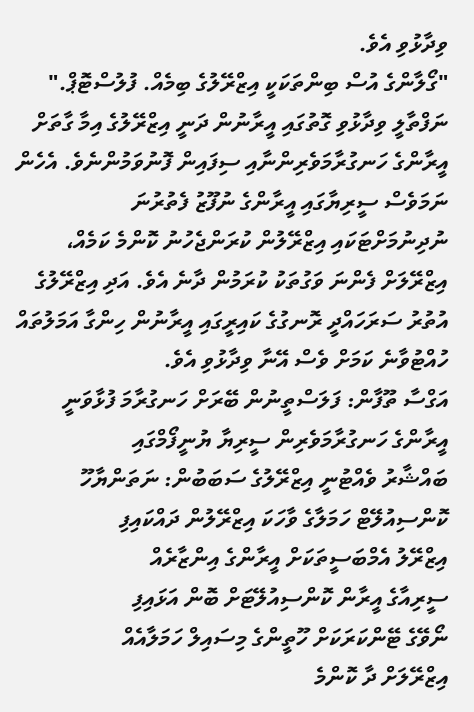ވިދާޅުވި އެވެ.
"ގޯލާންގެ އުސް ބިންތަކަކީ އިޒްރޭލުގެ ބިމެއް. ފުލުސްޓޮޕް."
ނަފްތާލީ ވިދާޅުވި ގޮތުގައި އީރާނުން ދަނީ އިޒްރޭލުގެ އިމާ ގާތަށް އީރާންގެ ހަނގުރާމަވެރިންނާއި ސިފައިން ފޮނުވަމުންނެވެ. އެހެން ނަމަވެސް ސީރިޔާގައި އީރާންގެ ނުފޫޒު ފެތުރުނަ ނުދިނުމަށްޓަކައި އިޒްރޭލުން ކުރަންޖެހުނު ކޮންމެ ކަމެއް، އިޒްރޭލަށް ފެންނަ ވަގުތަކު ކުރަމުން ދާނެ އެވެ. އަދި އިޒްރޭލުގެ އުތުރު ސަރަހައްދީ ރޮނގުގެ ކައިރީގައި އީރާނުން ހިންގާ އަމަލުތައް ހުއްޓުވާނެ ކަމަށް ވެސް އޭނާ ވިދާޅުވި އެވެ.
އަގްސާ ތޫފާން: ފަލަސްތީނުން ބޭރަށް ހަނގުރާމަ ފުޅާވަނީ
އީރާންގެ ހަނގުރާމަވެރިން ސީރިޔާ ޔުނީފޯމްގައި
ބައްޝާރު ވެއްޓުނީ އިޒްރޭލުގެ ސަބަބުން: ނަތަންޔާހޫ
ކޮންސިއުލޭޓް ހަމަލާގެ ވާހަކަ އިޒްރޭލުން ދައްކައިފި
އިޒްރޭލު އެމްބަސީތަކަށް އީރާންގެ އިންޒާރެއް
ސީރިއާގެ އީރާން ކޮންސިއުލޭޓަށް ބޮން އަޅައިފި
ނޯވޭގެ ޓޭންކަރަކަށް ހޫތީންގެ މިސައިލް ހަމަލާއެއް
އިޒްރޭލަށް ދާ ކޮންމެ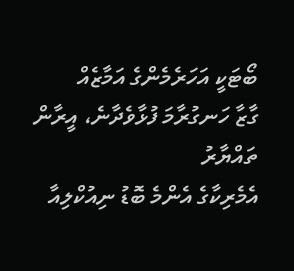ބޯޓަކީ އަހަރެމެންގެ އަމާޒެއް
ގާޒާ ހަނގުރާމަ ފުޅާވެދާނެ، އީރާން ތައްޔާރު
އެމެރިކާގެ އެންމެ ބޮޑު ނިއުކްލިއާ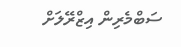ސަބްމެރިން އިޒްރޭލަށް